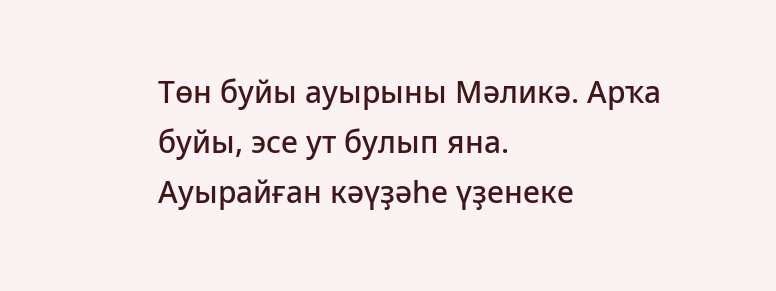Төн буйы ауырыны Мәликә. Арҡа буйы, эсе ут булып яна. Ауырайған кәүҙәһе үҙенеке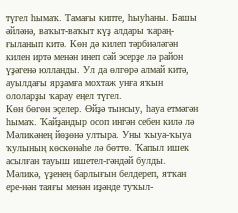түгел һымаҡ. Тамағы кипте, һыуһаны. Башы әйләнә, ваҡыт-ваҡыт күҙ алдары ҡараң-ғыланып китә. Көн дә килеп тәрбиәләгән килен иртә менән инеп сәй эсерҙе лә район үҙәгенә юлланды. Ул да өлгөрә алмай китә, ауылдағы ярҙамға мохтаж унға яҡын ололарҙы ҡарау еңел түгел.
Көн бөгөн эҫелер. Өйҙә тынсыу, һауа етмәгән һымаҡ. Ҡайҙандыр осоп ингән себен килә лә Мәликәнең йөҙөнә ултыра. Уны ҡыуа-ҡыуа ҡулының көскөнәһе лә бөттө. Ҡапыл ишек асылған тауыш ишетел-гәндәй булды. Мәликә, үҙенең барлығын белдереп, ятҡан ере-нән таяғы менән иҙәнде туҡыл-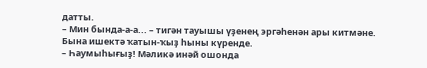датты.
– Мин бында-а-а... – тигән тауышы үҙенең эргәһенән ары китмәне.
Бына ишектә ҡатын-ҡыҙ һыны күренде.
– Һаумыһығыҙ! Мәликә инәй ошонда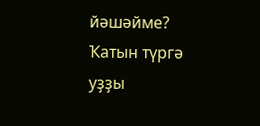йәшәйме?
Ҡатын түргә уҙҙы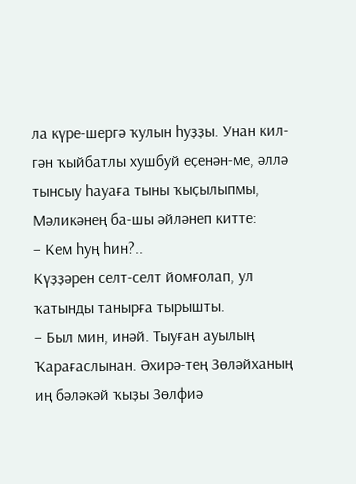ла күре-шергә ҡулын һуҙҙы. Унан кил-гән ҡыйбатлы хушбуй еҫенән-ме, әллә тынсыу һауаға тыны ҡыҫылыпмы, Мәликәнең ба-шы әйләнеп китте:
– Кем һуң һин?..
Күҙҙәрен селт-селт йомғолап, ул ҡатынды танырға тырышты.
– Был мин, инәй. Тыуған ауылың Ҡарағаслынан. Әхирә-тең Зөләйханың иң бәләкәй ҡыҙы Зөлфиә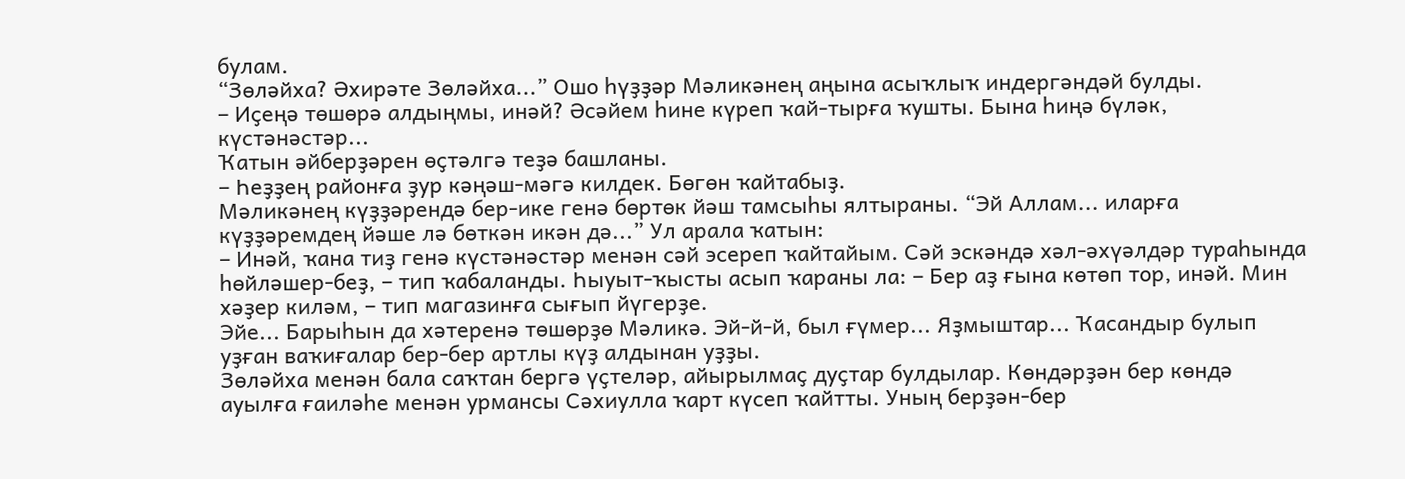булам.
“Зөләйха? Әхирәте Зөләйха...” Ошо һүҙҙәр Мәликәнең аңына асыҡлыҡ индергәндәй булды.
– Иҫеңә төшөрә алдыңмы, инәй? Әсәйем һине күреп ҡай-тырға ҡушты. Бына һиңә бүләк, күстәнәстәр...
Ҡатын әйберҙәрен өҫтәлгә теҙә башланы.
– Һеҙҙең районға ҙур кәңәш-мәгә килдек. Бөгөн ҡайтабыҙ.
Мәликәнең күҙҙәрендә бер-ике генә бөртөк йәш тамсыһы ялтыраны. “Эй Аллам... иларға күҙҙәремдең йәше лә бөткән икән дә...” Ул арала ҡатын:
– Инәй, ҡана тиҙ генә күстәнәстәр менән сәй эсереп ҡайтайым. Сәй эскәндә хәл-әхүәлдәр тураһында һөйләшер-беҙ, – тип ҡабаланды. Һыуыт-ҡысты асып ҡараны ла: – Бер аҙ ғына көтөп тор, инәй. Мин хәҙер киләм, – тип магазинға сығып йүгерҙе.
Эйе... Барыһын да хәтеренә төшөрҙө Мәликә. Эй-й-й, был ғүмер... Яҙмыштар... Ҡасандыр булып уҙған ваҡиғалар бер-бер артлы күҙ алдынан уҙҙы.
Зөләйха менән бала саҡтан бергә үҫтеләр, айырылмаҫ дуҫтар булдылар. Көндәрҙән бер көндә ауылға ғаиләһе менән урмансы Сәхиулла ҡарт күсеп ҡайтты. Уның берҙән-бер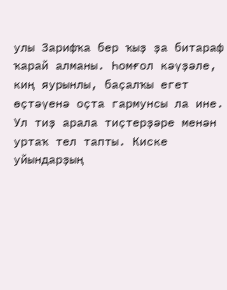улы Зарифҡа бер ҡыҙ ҙа битараф ҡарай алманы. Һомғол кәүҙәле, киң яурынлы, баҫалҡы егет өҫтәүенә оҫта гармунсы ла ине. Ул тиҙ арала тиҫтерҙәре менән уртаҡ тел тапты. Киске уйындарҙың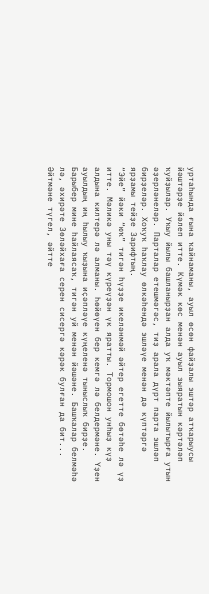уртаһында ғына ҡайнаманы, ауыл өсөн файҙалы эштәр атҡарыусы йәштәрҙе йәлеп итте. Күмәк көс менән ауыл зыяратын кәртәләп ҡуйҙылар. Уҡыу йылы башланырҙан алда уҡ мәктәпте йылытырға утын әҙерләнеләр. Парталар етешмәгәс, тиҙ арала дүрт парта эшләп бирҙеләр. Хоҡуҡ һаҡлау өлкәһендә эшләүе менән дә күптәргә ярҙамы тейҙе Зарифтың.
“Эйе” йәки “юҡ” тигән һүҙҙе икеләнмәй әйтер егетте бөтәһе лә үҙ итте. Мәликә уны тәү күреүҙән үк яратты. Тормошон унһыҙ күҙ алдына килтерә лә алманы. Һөйөүен бер кемгә лә белдермәне. Үҙен ауылдың иң һылыу ҡыҙына иҫәпләүе күңеленә тыныслыҡ бирҙе. Барыбер мине һайлаясаҡ, тигән уй менән йәшәне. Башҡалар белмәһә лә, әхирәте Зөләйхаға серен сисергә кәрәк булған да бит... Әйтмәне түгел, әйтте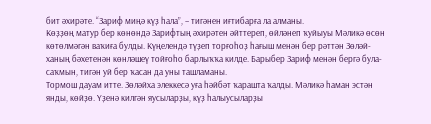бит әхирәте. “Зариф миңә күҙ һала”, – тигәнен иғтибарға ла алманы.
Көҙҙөң матур бер көнөндә Зарифтың әхирәтен әйттереп, өйләнеп ҡуйыуы Мәликә өсөн көтөлмәгән ваҡиға булды. Күңелендә түҙеп торғоһоҙ һағыш менән бер рәттән Зөләй-ханың бәхетенән көнләшеү тойғоһо барлыҡҡа килде. Барыбер Зариф менән бергә була-саҡмын, тигән уй бер ҡасан да уны ташламаны.
Тормош дауам итте. Зөләйха элеккесә уға һәйбәт ҡарашта ҡалды. Мәликә һаман эстән янды, көйҙө. Үҙенә килгән яусыларҙы, күҙ һалыусыларҙы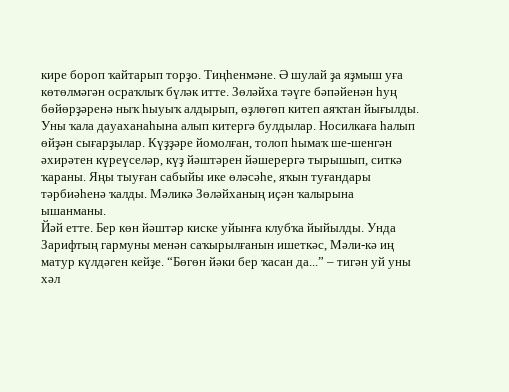кире бороп ҡайтарып торҙо. Тиңһенмәне. Ә шулай ҙа яҙмыш уға көтөлмәгән осраҡлыҡ бүләк итте. Зөләйха тәүге бәпәйенән һуң бөйөрҙәренә ныҡ һыуыҡ алдырып, өҙлөгөп китеп аяҡтан йығылды. Уны ҡала дауаханаһына алып китергә булдылар. Носилкаға һалып өйҙән сығарҙылар. Күҙҙәре йомолған, толоп һымаҡ ше-шенгән әхирәтен күреүселәр, күҙ йәштәрен йәшерергә тырышып, ситкә ҡараны. Яңы тыуған сабыйы ике өләсәһе, яҡын туғандары тәрбиәһенә ҡалды. Мәликә Зөләйханың иҫән ҡалырына ышанманы.
Йәй етте. Бер көн йәштәр киске уйынға клубҡа йыйылды. Унда Зарифтың гармуны менән саҡырылғанын ишеткәс, Мәли-кә иң матур күлдәген кейҙе. “Бөгөн йәки бер ҡасан да...” – тигән уй уны хәл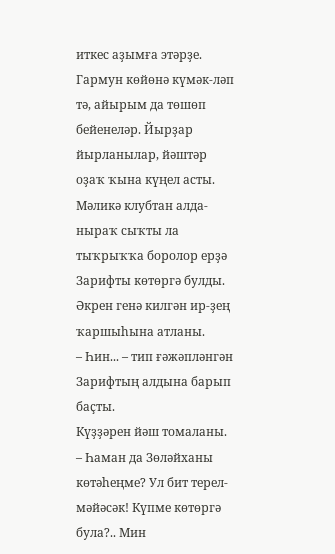иткес аҙымға этәрҙе. Гармун көйөнә күмәк-ләп тә, айырым да төшөп бейенеләр. Йырҙар йырланылар, йәштәр оҙаҡ ҡына күңел асты. Мәликә клубтан алда-ныраҡ сыҡты ла тыҡрыҡҡа боролор ерҙә Зарифты көтөргә булды. Әкрен генә килгән ир-ҙең ҡаршыһына атланы.
– Һин... – тип ғәжәпләнгән Зарифтың алдына барып баҫты.
Күҙҙәрен йәш томаланы.
– Һаман да Зөләйханы көтәһеңме? Ул бит терел-мәйәсәк! Күпме көтөргә була?.. Мин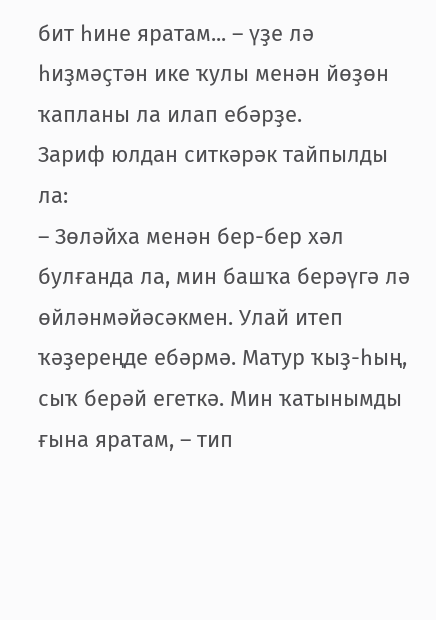бит һине яратам... – үҙе лә һиҙмәҫтән ике ҡулы менән йөҙөн ҡапланы ла илап ебәрҙе.
Зариф юлдан ситкәрәк тайпылды ла:
– Зөләйха менән бер-бер хәл булғанда ла, мин башҡа берәүгә лә өйләнмәйәсәкмен. Улай итеп ҡәҙереңде ебәрмә. Матур ҡыҙ-һың, сыҡ берәй егеткә. Мин ҡатынымды ғына яратам, – тип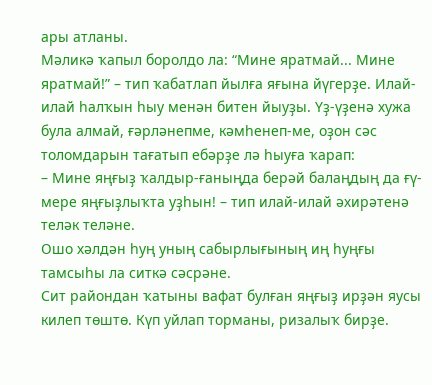ары атланы.
Мәликә ҡапыл боролдо ла: “Мине яратмай... Мине яратмай!” – тип ҡабатлап йылға яғына йүгерҙе. Илай-илай һалҡын һыу менән битен йыуҙы. Үҙ-үҙенә хужа була алмай, ғәрләнепме, кәмһенеп-ме, оҙон сәс толомдарын тағатып ебәрҙе лә һыуға ҡарап:
– Мине яңғыҙ ҡалдыр-ғаныңда берәй балаңдың да ғү-мере яңғыҙлыҡта уҙһын! – тип илай-илай әхирәтенә теләк теләне.
Ошо хәлдән һуң уның сабырлығының иң һуңғы тамсыһы ла ситкә сәсрәне.
Сит райондан ҡатыны вафат булған яңғыҙ ирҙән яусы килеп төштө. Күп уйлап торманы, ризалыҡ бирҙе.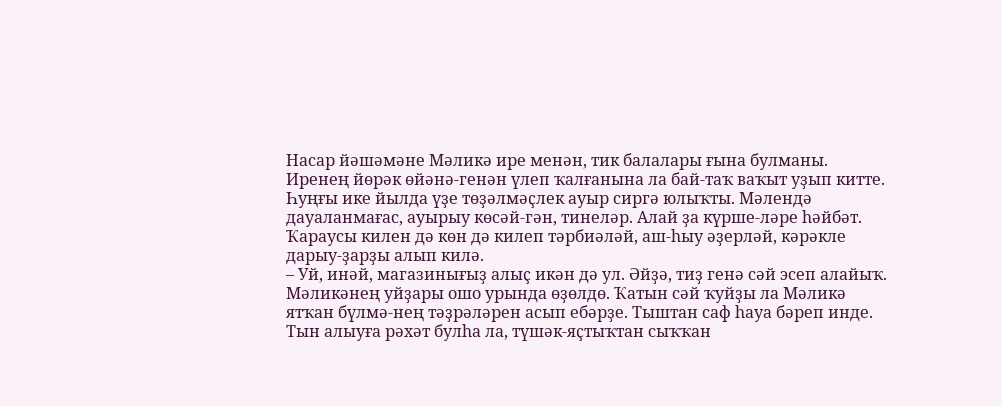Насар йәшәмәне Мәликә ире менән, тик балалары ғына булманы. Иренең йөрәк өйәнә-генән үлеп ҡалғанына ла бай-таҡ ваҡыт уҙып китте. Һуңғы ике йылда үҙе төҙәлмәҫлек ауыр сиргә юлыҡты. Мәлендә дауаланмағас, ауырыу көсәй-гән, тинеләр. Алай ҙа күрше-ләре һәйбәт. Ҡараусы килен дә көн дә килеп тәрбиәләй, аш-һыу әҙерләй, кәрәкле дарыу-ҙарҙы алып килә.
– Уй, инәй, магазинығыҙ алыҫ икән дә ул. Әйҙә, тиҙ генә сәй эсеп алайыҡ.
Мәликәнең уйҙары ошо урында өҙөлдө. Ҡатын сәй ҡуйҙы ла Мәликә ятҡан бүлмә-нең тәҙрәләрен асып ебәрҙе. Тыштан саф һауа бәреп инде. Тын алыуға рәхәт булһа ла, түшәк-яҫтыҡтан сыҡҡан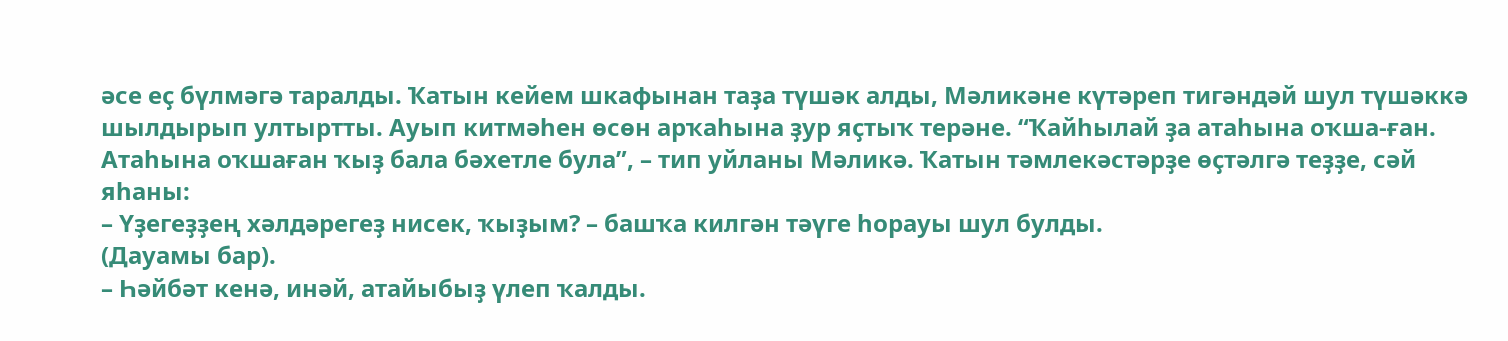әсе еҫ бүлмәгә таралды. Ҡатын кейем шкафынан таҙа түшәк алды, Мәликәне күтәреп тигәндәй шул түшәккә шылдырып ултыртты. Ауып китмәһен өсөн арҡаһына ҙур яҫтыҡ терәне. “Ҡайһылай ҙа атаһына оҡша-ған. Атаһына оҡшаған ҡыҙ бала бәхетле була”, – тип уйланы Мәликә. Ҡатын тәмлекәстәрҙе өҫтәлгә теҙҙе, сәй яһаны:
– Үҙегеҙҙең хәлдәрегеҙ нисек, ҡыҙым? – башҡа килгән тәүге һорауы шул булды.
(Дауамы бар).
– Һәйбәт кенә, инәй, атайыбыҙ үлеп ҡалды.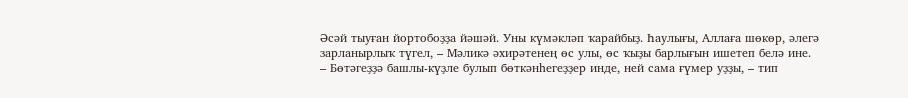Әсәй тыуған йортобоҙҙа йәшәй. Уны күмәкләп ҡарайбыҙ. Һаулығы, Аллаға шөкөр, әлегә зарланырлыҡ түгел, – Мәликә әхирәтенең өс улы, өс ҡыҙы барлығын ишетеп белә ине.
– Бөтәгеҙҙә башлы-күҙле булып бөткәнһегеҙҙер инде, ней сама ғүмер уҙҙы, – тип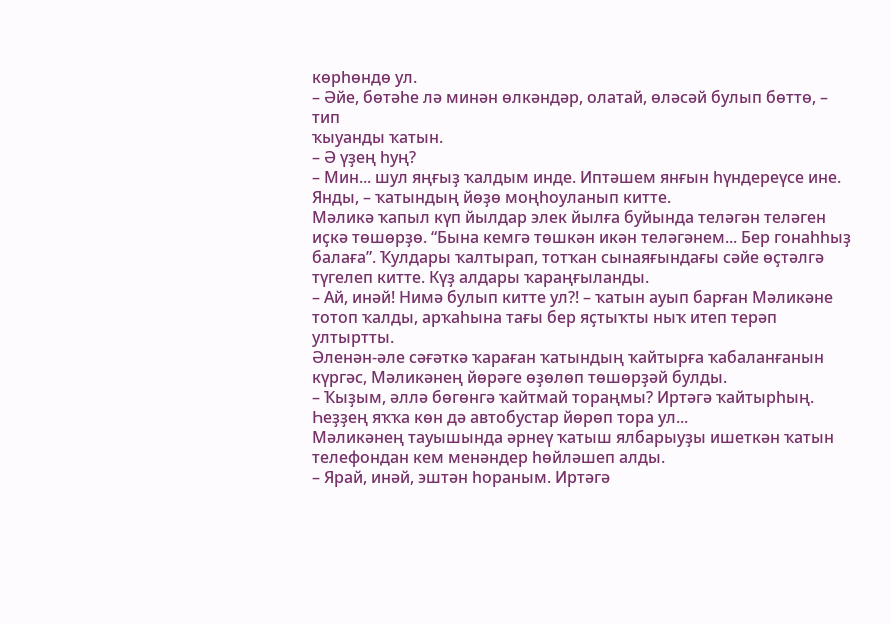көрһөндө ул.
– Әйе, бөтәһе лә минән өлкәндәр, олатай, өләсәй булып бөттө, – тип
ҡыуанды ҡатын.
– Ә үҙең һуң?
– Мин... шул яңғыҙ ҡалдым инде. Иптәшем янғын һүндереүсе ине. Янды, – ҡатындың йөҙө моңһоуланып китте.
Мәликә ҡапыл күп йылдар элек йылға буйында теләгән теләген иҫкә төшөрҙө. “Бына кемгә төшкән икән теләгәнем... Бер гонаһһыҙ балаға”. Ҡулдары ҡалтырап, тотҡан сынаяғындағы сәйе өҫтәлгә түгелеп китте. Күҙ алдары ҡараңғыланды.
– Ай, инәй! Нимә булып китте ул?! – ҡатын ауып барған Мәликәне тотоп ҡалды, арҡаһына тағы бер яҫтыҡты ныҡ итеп терәп ултыртты.
Әленән-әле сәғәткә ҡараған ҡатындың ҡайтырға ҡабаланғанын күргәс, Мәликәнең йөрәге өҙөлөп төшөрҙәй булды.
– Ҡыҙым, әллә бөгөнгә ҡайтмай тораңмы? Иртәгә ҡайтырһың. Һеҙҙең яҡҡа көн дә автобустар йөрөп тора ул...
Мәликәнең тауышында әрнеү ҡатыш ялбарыуҙы ишеткән ҡатын телефондан кем менәндер һөйләшеп алды.
– Ярай, инәй, эштән һораным. Иртәгә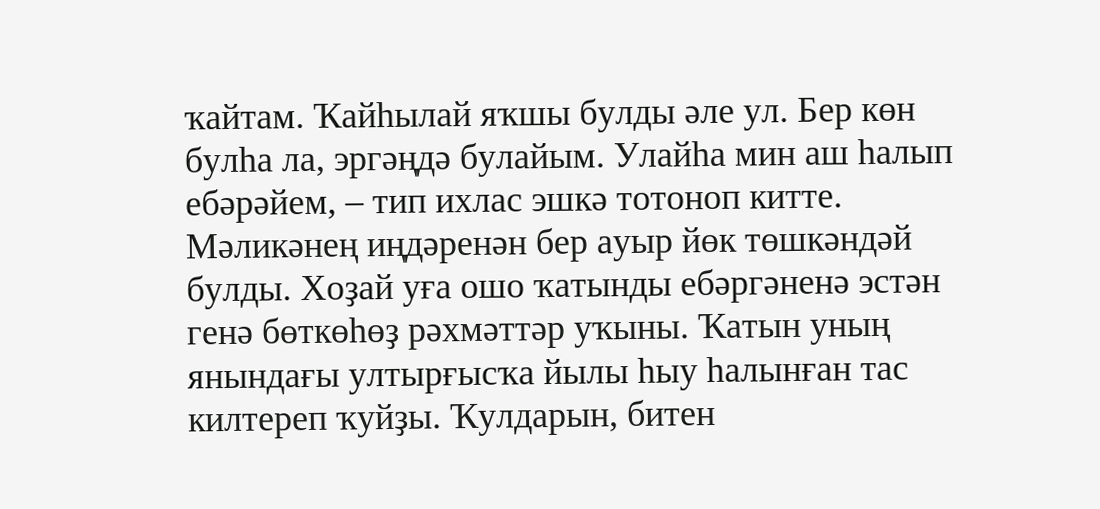ҡайтам. Ҡайһылай яҡшы булды әле ул. Бер көн булһа ла, эргәңдә булайым. Улайһа мин аш һалып ебәрәйем, – тип ихлас эшкә тотоноп китте.
Мәликәнең иңдәренән бер ауыр йөк төшкәндәй булды. Хоҙай уға ошо ҡатынды ебәргәненә эстән генә бөткөһөҙ рәхмәттәр уҡыны. Ҡатын уның янындағы ултырғысҡа йылы һыу һалынған тас килтереп ҡуйҙы. Ҡулдарын, битен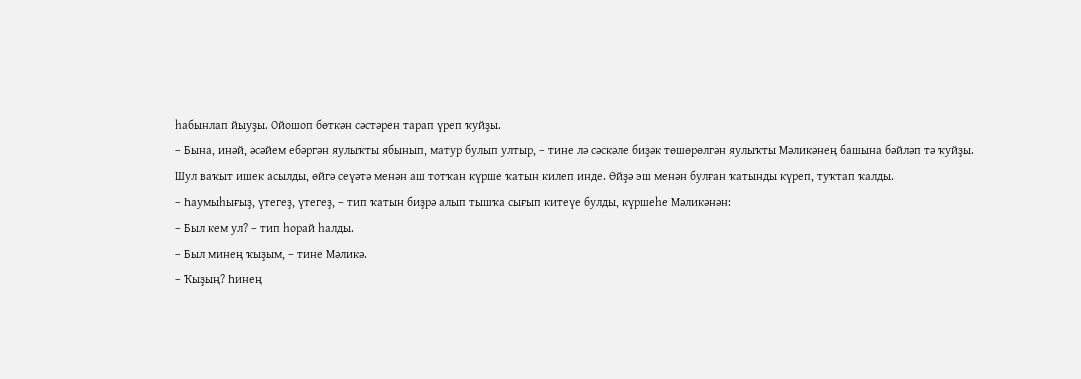һабынлап йыуҙы. Ойошоп бөткән сәстәрен тарап үреп ҡуйҙы.
– Бына, инәй, әсәйем ебәргән яулыҡты ябынып, матур булып ултыр, – тине лә сәскәле биҙәк төшөрөлгән яулыҡты Мәликәнең башына бәйләп тә ҡуйҙы.
Шул ваҡыт ишек асылды, өйгә сеүәтә менән аш тотҡан күрше ҡатын килеп инде. Өйҙә эш менән булған ҡатынды күреп, туҡтап ҡалды.
– Һаумыһығыҙ, үтегеҙ, үтегеҙ, – тип ҡатын биҙрә алып тышҡа сығып китеүе булды, күршеһе Мәликәнән:
– Был кем ул? – тип һорай һалды.
– Был минең ҡыҙым, – тине Мәликә.
– Ҡыҙың? Һинең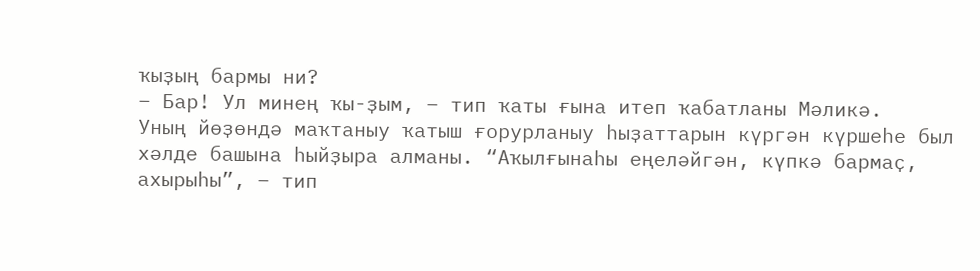ҡыҙың бармы ни?
– Бар! Ул минең ҡы-ҙым, – тип ҡаты ғына итеп ҡабатланы Мәликә.
Уның йөҙөндә маҡтаныу ҡатыш ғорурланыу һыҙаттарын күргән күршеһе был хәлде башына һыйҙыра алманы. “Аҡылғынаһы еңеләйгән, күпкә бармаҫ, ахырыһы”, – тип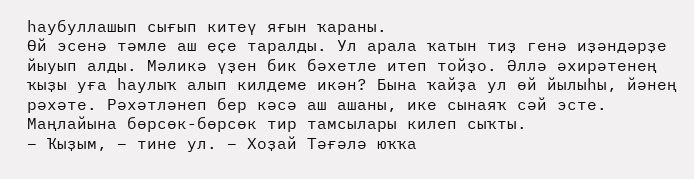һаубуллашып сығып китеү яғын ҡараны.
Өй эсенә тәмле аш еҫе таралды. Ул арала ҡатын тиҙ генә иҙәндәрҙе йыуып алды. Мәликә үҙен бик бәхетле итеп тойҙо. Әллә әхирәтенең ҡыҙы уға һаулыҡ алып килдеме икән? Бына ҡайҙа ул өй йылыһы, йәнең рәхәте. Рәхәтләнеп бер кәсә аш ашаны, ике сынаяҡ сәй эсте. Маңлайына бөрсөк-бөрсөк тир тамсылары килеп сыҡты.
– Ҡыҙым, – тине ул. – Хоҙай Тәғәлә юҡҡа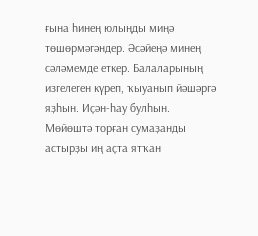ғына һинең юлыңды миңә
төшөрмәгәндер. Әсәйеңә минең сәләмемде еткер. Балаларының изгелеген күреп, ҡыуанып йәшәргә яҙһын. Иҫән-һау булһын.
Мөйөштә торған сумаҙанды астырҙы иң аҫта ятҡан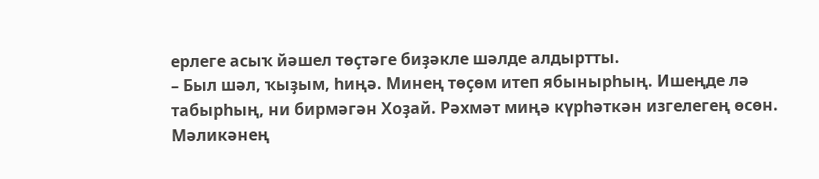ерлеге асыҡ йәшел төҫтәге биҙәкле шәлде алдыртты.
– Был шәл, ҡыҙым, һиңә. Минең төҫөм итеп ябынырһың. Ишеңде лә
табырһың, ни бирмәгән Хоҙай. Рәхмәт миңә күрһәткән изгелегең өсөн.
Мәликәнең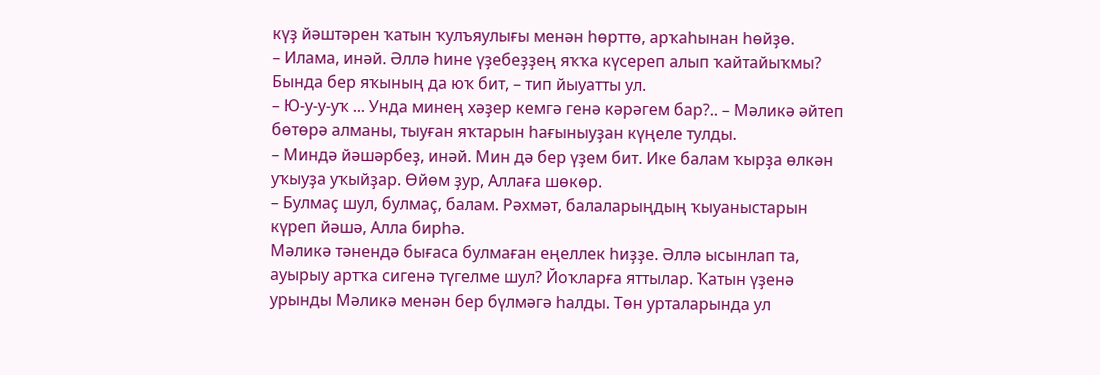күҙ йәштәрен ҡатын ҡулъяулығы менән һөрттө, арҡаһынан һөйҙө.
– Илама, инәй. Әллә һине үҙебеҙҙең яҡҡа күсереп алып ҡайтайыҡмы? Бында бер яҡының да юҡ бит, – тип йыуатты ул.
– Ю-у-у-уҡ ... Унда минең хәҙер кемгә генә кәрәгем бар?.. – Мәликә әйтеп бөтөрә алманы, тыуған яҡтарын һағыныуҙан күңеле тулды.
– Миндә йәшәрбеҙ, инәй. Мин дә бер үҙем бит. Ике балам ҡырҙа өлкән уҡыуҙа уҡыйҙар. Өйөм ҙур, Аллаға шөкөр.
– Булмаҫ шул, булмаҫ, балам. Рәхмәт, балаларыңдың ҡыуаныстарын күреп йәшә, Алла бирһә.
Мәликә тәнендә бығаса булмаған еңеллек һиҙҙе. Әллә ысынлап та, ауырыу артҡа сигенә түгелме шул? Йоҡларға яттылар. Ҡатын үҙенә урынды Мәликә менән бер бүлмәгә һалды. Төн урталарында ул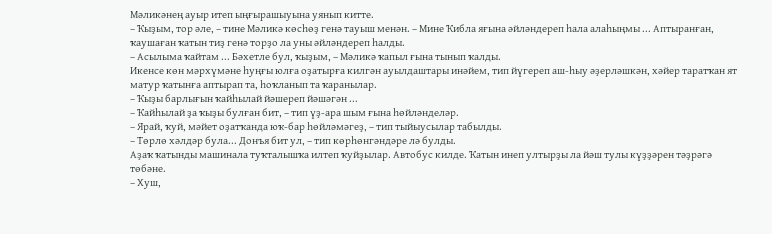Мәликәнең ауыр итеп ыңғырашыуына уянып китте.
– Ҡыҙым, тор әле, – тине Мәликә көсһөҙ генә тауыш менән. – Мине Ҡибла яғына әйләндереп һала алаһыңмы ... Аптыранған, ҡаушаған ҡатын тиҙ генә торҙо ла уны әйләндереп һалды.
– Асылыма ҡайтам ... Бәхетле бул, ҡыҙым, – Мәликә ҡапыл ғына тынып ҡалды.
Икенсе көн мәрхүмәне һуңғы юлға оҙатырға килгән ауылдаштары инәйем, тип йүгереп аш-һыу әҙерләшкән, хәйер таратҡан ят матур ҡатынға аптырап та, һоҡланып та ҡаранылар.
– Ҡыҙы барлығын ҡайһылай йәшереп йәшәгән ...
– Ҡайһылай ҙа ҡыҙы булған бит, – тип үҙ-ара шым ғына һөйләнделәр.
– Ярай, ҡуй, мәйет оҙатҡанда юҡ-бар һөйләмәгеҙ, – тип тыйыусылар табылды.
– Төрлө хәлдәр була... Донъя бит ул, – тип көрһөнгәндәре лә булды.
Аҙаҡ ҡатынды машинала туҡталышҡа илтеп ҡуйҙылар. Автобус килде. Ҡатын инеп ултырҙы ла йәш тулы күҙҙәрен тәҙрәгә төбәне.
– Хуш,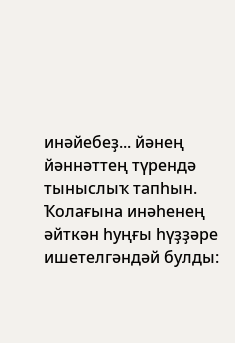инәйебеҙ... йәнең йәннәттең түрендә тыныслыҡ тапһын.
Ҡолағына инәһенең әйткән һуңғы һүҙҙәре ишетелгәндәй булды: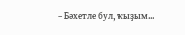– Бәхетле бул, ҡыҙым...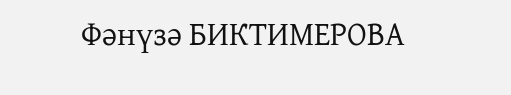Фәнүзә БИКТИМЕРОВА